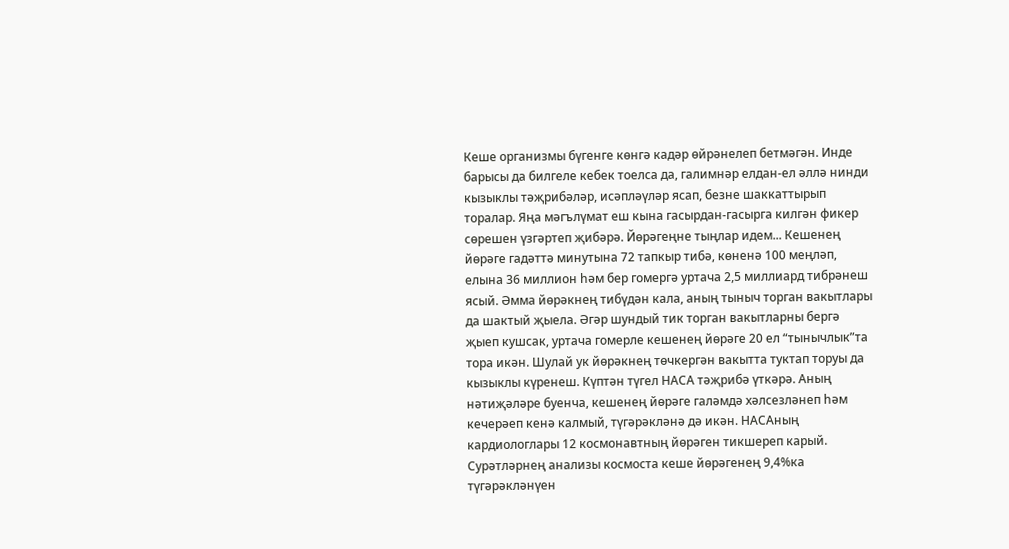Кеше организмы бүгенге көнгә кадәр өйрәнелеп бетмәгән. Инде барысы да билгеле кебек тоелса да, галимнәр елдан-ел әллә нинди кызыклы тәҗрибәләр, исәпләүләр ясап, безне шаккаттырып торалар. Яңа мәгълүмат еш кына гасырдан-гасырга килгән фикер сөрешен үзгәртеп җибәрә. Йөрәгеңне тыңлар идем... Кешенең йөрәге гадәттә минутына 72 тапкыр тибә, көненә 100 меңләп, елына 36 миллион һәм бер гомергә уртача 2,5 миллиард тибрәнеш ясый. Әмма йөрәкнең тибүдән кала, аның тыныч торган вакытлары да шактый җыела. Әгәр шундый тик торган вакытларны бергә җыеп кушсак, уртача гомерле кешенең йөрәге 20 ел “тынычлык”та тора икән. Шулай ук йөрәкнең төчкергән вакытта туктап торуы да кызыклы күренеш. Күптән түгел НАСА тәҗрибә үткәрә. Аның нәтиҗәләре буенча, кешенең йөрәге галәмдә хәлсезләнеп һәм кечерәеп кенә калмый, түгәрәкләнә дә икән. НАСАның кардиологлары 12 космонавтның йөрәген тикшереп карый. Сурәтләрнең анализы космоста кеше йөрәгенең 9,4%ка түгәрәкләнүен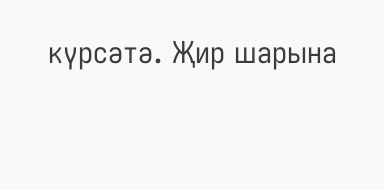күрсәтә. Җир шарына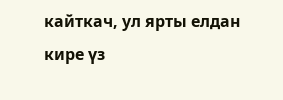кайткач, ул ярты елдан кире үз